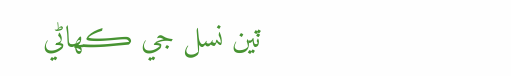ٽين نسل جي ڪهاڻي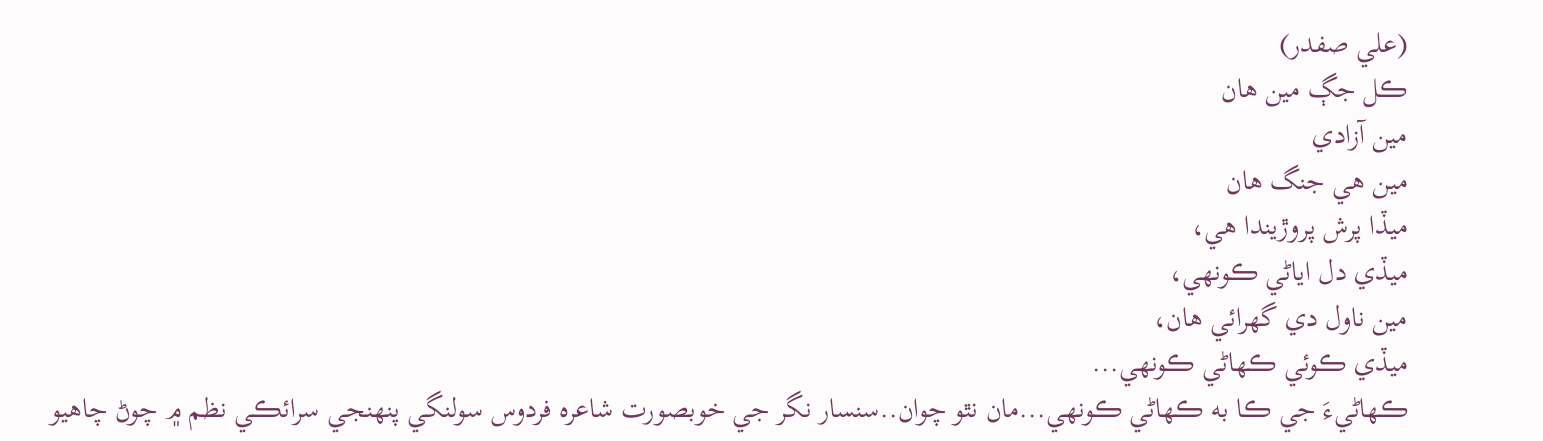(علي صفدر)
ڪل جڳ مين هان
مين آزادي
مين هي جنگ هان
ميڏا پرش پروڙيندا هي،
ميڏي دل اياڻي ڪونهي،
مين ناول دي گهرائي هان،
ميڏي ڪوئي ڪهاڻي ڪونهي...
ڪهاڻيءَ جي ڪا به ڪهاڻي ڪونهي...مان نٿو چوان..سنسار نگر جي خوبصورت شاعره فردوس سولنگي پنهنجي سرائڪي نظم ۾ چوڻ چاهيو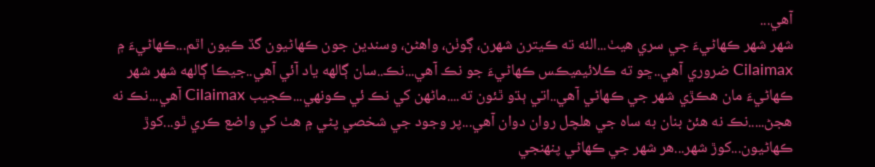آهي...
شهر شهر ڪهاڻيءَ جي سري هيٺ...الئه ته ڪيترن شهرن، ڳوٺن، واهڻن، وسندين جون ڪهاڻيون گڏ ڪيون اٿم...ڪهاڻيءَ ۾ Cilaimax ضروري آهي..ڇو ته ڪلائيميڪس ڪهاڻيءَ جو نڪ آهي...نڪ..سان ڳالهه ياد آئي آهي..جيڪا ڳالهه شهر شهر ڪهاڻيءَ مان هڪڙي شهر جي ڪهاڻي آهي..اتي ٻڌو ٿئون ته....ماڻهن کي نڪ ئي ڪونهي...ڪجيب Cilaimax آهي...نڪ نه هجڻ.....نڪ نه هئڻ بنان به ساه جي هلچل روان دوان آهي...پر وجود جي شخصي پڻي ۾ هٺ کي واضع ڪري ٿو...کوڙ ڪهاڻيون...کوڙ شهر...هر شهر جي ڪهاڻي پنهنجي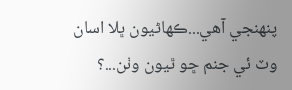پنهنجي آهي...ڪهاڻيون ڀلا اسان وٽ ئي جنم ڇو ٿيون وٺن...؟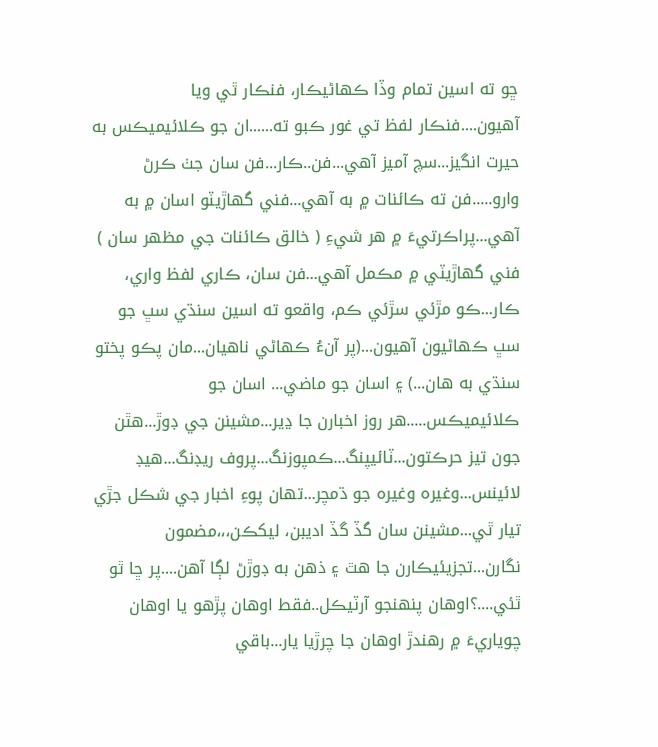ڇو ته اسين تمام وڏا ڪهاڻيڪار، فنڪار ٿي ويا آهيون....فنڪار لفظ تي غور ڪبو ته......ان جو ڪلائيميڪس به حيرت انگيز...سچ آميز آهي...فن..ڪار...فن سان جٺ ڪرڻ وارو.....فن ته ڪائنات ۾ به آهي...فني گهاڙيٽو اسان ۾ به آهي...پراڪرتيءَ ۾ هر شيءِ ( خالق ڪائنات جي مظهر سان ) فني گهاڙيٽي ۾ مڪمل آهي...فن سان، ڪاري لفظ واري، ڪار...ڪو مڙئي سڙئي ڪم، واقعو ته اسين سنڌي سڀ جو سڀ ڪهاڻيون آهيون...(پر آنءُ ڪهاڻي ناهيان...مان پڪو پختو سنڌي به هان...) ۽ اسان جو ماضي... اسان جو ڪلائيميڪس.....هر روز اخبارن جا ڍير...مشينن جي ڊوڙ...هٿن جون تيز حرڪتون...ٽائيپنگ...ڪمپوزنگ...پروف ريڊنگ...هيڊ لائينس...وغيره وغيره جو ڌمچر...تهان پوءِ اخبار جي شڪل جڙي تيار ٿي...مشينن سان گڏ گڏ اديبن، ليکڪن،،،مضمون نگارن...تجزيئيڪارن جا هٿ ۽ ذهن به ڊوڙڻ لڳا آهن....پر ڇا ٿو ٿئي....؟اوهان پنهنجو آرٽيڪل..فقط اوهان پڙهو يا اوهان چوياريءَ ۾ رهندڙ اوهان جا چرڙيا يار...باقي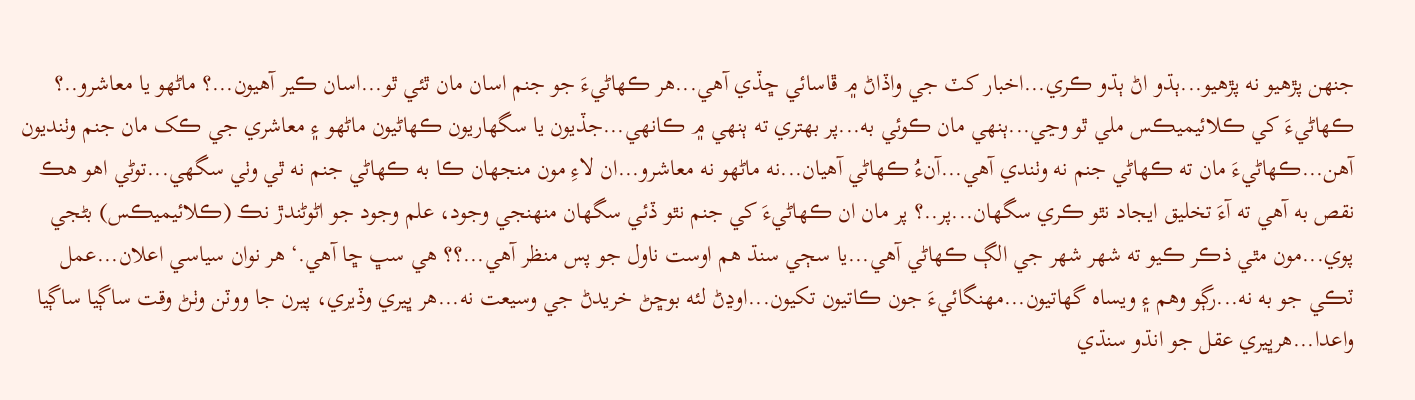جنهن پڙهيو نه پڙهيو...ٻڌو اڻ ٻڌو ڪري...اخبار کٽ جي واڏاڻ ۾ ڦاسائي ڇڏي آهي...هر ڪهاڻيءَ جو جنم اسان مان ٿئي ٿو...اسان ڪير آهيون...؟ ماڻهو يا معاشرو..؟ ڪهاڻيءَ کي ڪلائيميڪس ملي ٿو وڃي...ٻنهي مان ڪوئي به...پر بهتري ته ٻنهي ۾ ڪانهي...جڏيون يا سگهاريون ڪهاڻيون ماڻهو ۽ معاشري جي ڪک مان جنم وٺنديون آهن...ڪهاڻيءَ مان ته ڪهاڻي جنم نه وٺندي آهي...آنءُ ڪهاڻي آهيان...نه ماڻهو نه معاشرو...ان لاءِ مون منجهان ڪا به ڪهاڻي جنم نه ٿي وٺي سگهي...توڻي اهو هڪ نقص به آهي ته آءَ تخليق ايجاد نٿو ڪري سگهان...پر..؟ پر مان ان ڪهاڻيءَ کي جنم نٿو ڏئي سگهان منهنجي وجود، علم وجود جو اڻوڻندڙ نڪ (ڪلائيميڪس) بڻجي پوي...مون مٿي ذڪر ڪيو ته شهر شهر جي الڳ ڪهاڻي آهي...يا سڄي سنڌ هم اوست ناول جو پس منظر آهي...؟؟ هي سڀ ڇا آهي.‘ هر نوان سياسي اعلان...عمل ٽڪي جو به نه...رڳو وهم ۽ ويساه گهاتيون...مهنگائيءَ جون ڪاتيون تکيون...اوڍڻ لئه بوڇڻ خريدڻ جي وسيعت نه...هر ڀيري وڏيري، پيرن جا ووٽن وٺڻ وقت ساڳيا ساڳيا واعدا...هرڀيري عقل جو انڌو سنڌي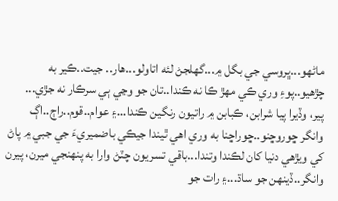ماڻهو...ڀروسي جي بگل ۾...گهلجڻ لئه اتاولو...هار.. جيت..ڪير به چڙهيو..پوءِ وري ڪي مهڙ ڪا نه ڪندا..تان جو وڃي ٻي سرڪار نه جڙي...
پير، وڏيرا پيا شرابن، ڪبابن ۾ راتيون رنگين ڪندا...۽ عوام..قوم..راڄ..اڳ وانگر ڇوروڇنو..ڇوراڇنا به وري اهي ٿيندا جيڪي باضميريءَ جي جبي ۾ پاڻ کي ويڙهي دنيا کان لڪندا وتندا...باقي تسريون چٽڻ وارا به پنهنجي ميرن، پيرن وانگر..ڏينهن جو ساڌ...۽ رات جو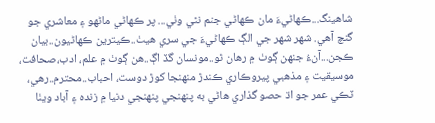شاهينگ...ڪهاڻيءَ مان ڪهاڻي جنم نٿي وٺي... پر ڪهاڻي ماڻهو ۽ معاشري جو گنچ آهي. شهر شهر جي الڳ ڪهاڻيءَ جي سري هيٺ..ڪيترين ڪهاڻيون..بيان ڪجن...آنءُ جنهن ڳوٺ ۾ رهان ٿو..مونسان گڏ اڳ..هن ڳوٺ ۾ علم، ادب،صحافت، موسيقيت ۽ مذهبي پيروڪاري ڪندڙ منهنجا کوڙ دوست، احباب..محترم..رهي، ٽڪي عمر جو اڌ حصو گذاري هاڻي به پنهنجي پنهنجي دنيا ۾ زنده ۽ آباد ويٺا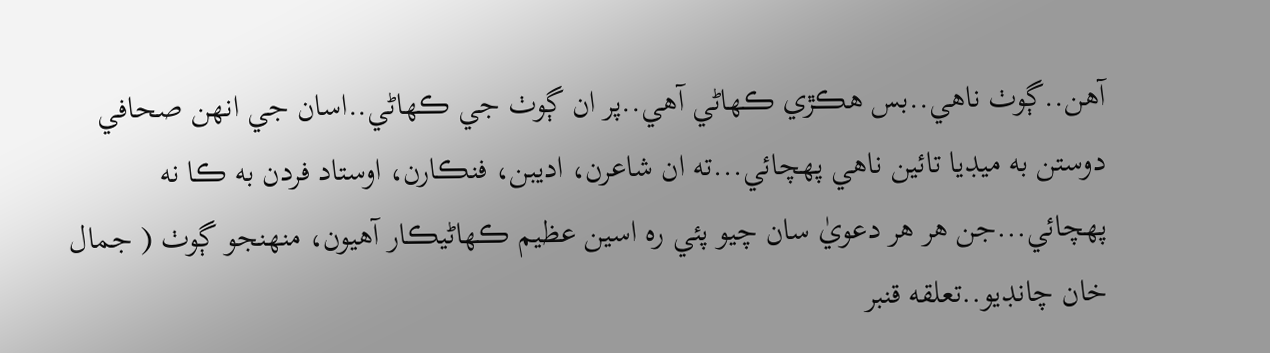آهن..ڳوٺ ناهي..بس هڪڙي ڪهاڻي آهي..پر ان ڳوٺ جي ڪهاڻي..اسان جي انهن صحافي دوستن به ميڊيا تائين ناهي پهچائي...ته ان شاعرن، اديبن، فنڪارن، اوستاد فردن به ڪا نه پهچائي...جن هر هر دعويٰ سان چيو پئي ره اسين عظيم ڪهاڻيڪار آهيون، منهنجو ڳوٺ ( جمال خان چانڊيو..تعلقه قنبر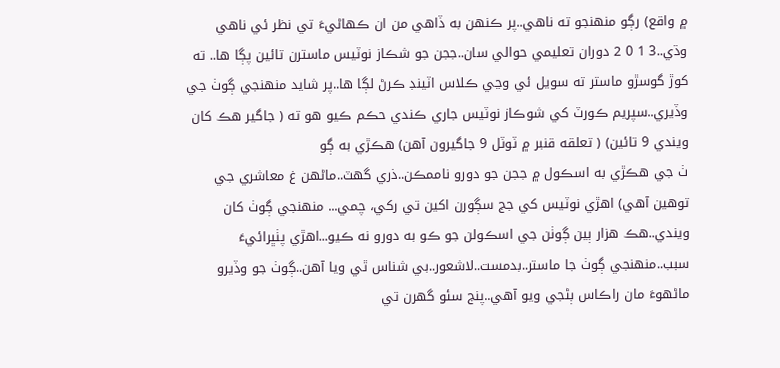۾ واقع) رڳو منهنجو ته ناهي..پر ڪنهن به ڏاهي من ان ڪهاڻيءَ تي نظر ئي ناهي وڌي..3 1 0 2 دوران تعليمي حوالي سان..ججن جو شڪاز نوٽيس ماسترن تائين پڳا ها.. ته کوڙ گوسڙو ماستر ته سويل ئي وڃي ڪلاس اٽينڊ ڪرڻ لڳا ها..پر شايد منهنجي ڳوٺ جي وڏيري..سپريم ڪورٽ کي شوڪاز نوٽيس جاري ڪندي حڪم ڪيو هو ته ( جاگير هڪ کان ويندي 9 تائين) ( تعلقه قنبر ۾ ٽوٽل 9 جاگيرون آهن) هڪڙي به ڳو
ٺ جي هڪڙي به اسڪول ۾ ججن جو دورو ناممڪن..ذري گهٽ..ماڻهن غ معاشري جي توهين آهي) اهڙي نوٽيس کي جج سڳورن اکين تي رکي، چمي... منهنجي ڳوٺ کان ويندي..هڪ هزار ٻين ڳوٺن جي اسڪولن جو ڪو به دورو نه ڪيو...اهڙي پٺڀرائيءَ سبب..منهنجي ڳوٺ جا ماستر..بدمست..لاشعور..بي شناس ٿي ويا آهن..ڳوٺ جو وڏيرو ماڻهوءَ مان راڪاس ٻڻجي ويو آهي..پنج سئو گهرن تي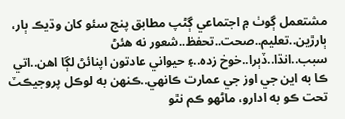مشتعمل ڳوٺ ۾ اجتماعي ڳڻپ مطابق پنج سئو کان وڌيڪ ٻار، ٻارڙين..تعليم..صحت..تحفظ..شعور نه هئڻ سبب..انڌا..ڏٻرا..خوخ زده..۽ حيواني عادتون اپنائڻ لڳا اهن..اتي ڪا به اين جي اوز جي عمارت ڪانهي..ڪنهن به لوڪل پروجيڪٽ تحت ڪو به ادارو، ماڻهو ڪم نٿو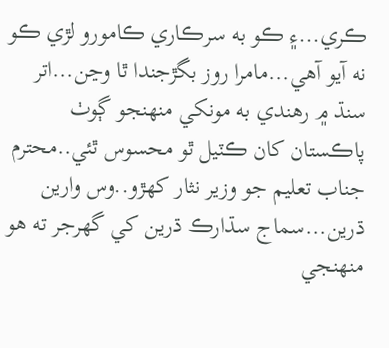ڪري...۽ ڪو به سرڪاري ڪامورو لڙي ڪو نه آيو آهي...مامرا روز بگڙجندا ٿا وڃن...اتر سنڌ ۾ رهندي به مونکي منهنجو ڳوٺ پاڪستان کان ڪٽيل ٿو محسوس ٿئي..محترم جناب تعليم جو وزير نثار کهڙو..وس وارين ڌرين...سماج سڌارڪ ڌرين کي گهرجر ته هو منهنجي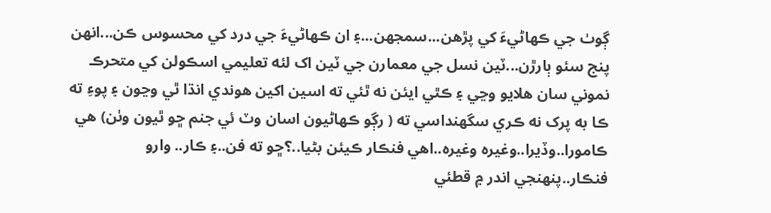ڳوٺ جي ڪهاڻيءَ کي پڙهن...سمجهن...۽ ان ڪهاڻيءَ جي درد کي محسوس ڪن...انهن پنج سئو ٻارڙن...ٽين نسل جي معمارن جي ٽين اک لئه تعليمي اسڪولن کي متحرڪ نموني سان هلايو وڃي ۽ ڪٿي ايئن نه ٿئي ته اسين اکين هوندي انڌا ٿي وڃون ۽ پوءِ ته ڪا به پرک نه ڪري سگهنداسي ته ( رڳو ڪهاڻيون اسان وٽ ئي جنم ڇو ٿيون وٺن) هي ڪامورا..وڏيرا..وغيره وغيره..اهي فنڪار ڪيئن بڻيا..؟ڇو ته فن..۽ ڪار.. وارو فنڪار..پنهنجي اندر ۾ قطئي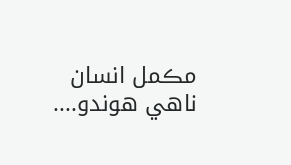مڪمل انسان ناهي هوندو....